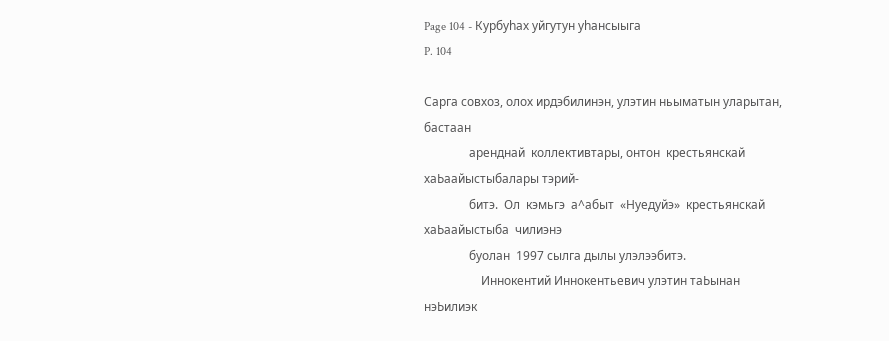Page 104 - Курбуһах уйгутун уһансыыга
P. 104

Сарга совхоз, олох ирдэбилинэн, улэтин ньыматын уларытан, бастаан
               аренднай  коллективтары, онтон  крестьянскай хаЬаайыстыбалары тэрий-
               битэ.  Ол  кэмьгэ  а^абыт  «Нуедуйэ»  крестьянскай  хаЬаайыстыба  чилиэнэ
               буолан  1997 сылга дылы улэлээбитэ.
                   Иннокентий Иннокентьевич улэтин таЬынан нэЬилиэк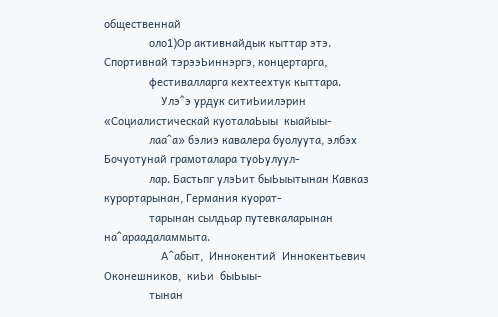общественнай
               оло1)Ор активнайдык кыттар этэ. Спортивнай тэрээЬиннэргэ, концертарга,
               фестивалларга кехтеехтук кыттара.
                   Улэ^э урдук ситиЬиилэрин «Социалистическай куоталаЬыы  кыайыы-
               лаа^а» бэлиэ кавалера буолуута, элбэх Бочуотунай грамоталара туоЬулуул-
               лар. Бастьпг улэЬит быЬыытынан Кавказ курортарынан, Германия куорат-
               тарынан сылдьар путевкаларынан на^араадаламмыта.
                   А^абыт,  Иннокентий  Иннокентьевич  Оконешников,  киЬи  быЬыы-
               тынан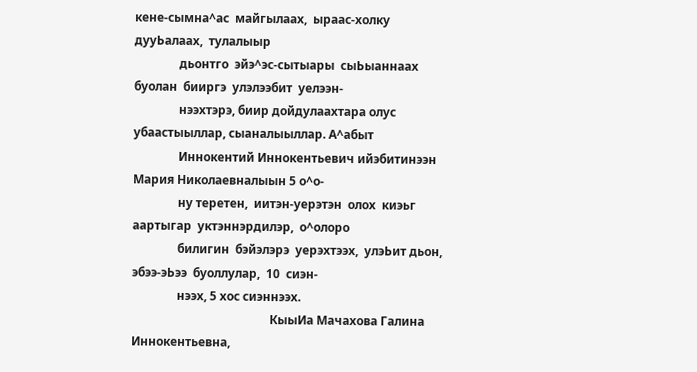кене-сымна^ас  майгылаах,  ыраас-холку  дууЬалаах,  тулалыыр
               дьонтго  эйэ^эс-сытыары  сыЬыаннаах  буолан  бииргэ  улэлээбит  уелээн-
               нээхтэрэ, биир дойдулаахтара олус убаастыыллар, сыаналыыллар. А^абыт
               Иннокентий Иннокентьевич ийэбитинээн Мария Николаевналыын 5 о^о-
               ну теретен,  иитэн-уерэтэн  олох  киэьг  аартыгар  уктэннэрдилэр,  о^олоро
               билигин  бэйэлэрэ  уерэхтээх,  улэЬит дьон,  эбээ-эЬээ  буоллулар,  10  сиэн-
               нээх, 5 хос сиэннээх.
                                              КыыИа Мачахова Галина Иннокентьевна,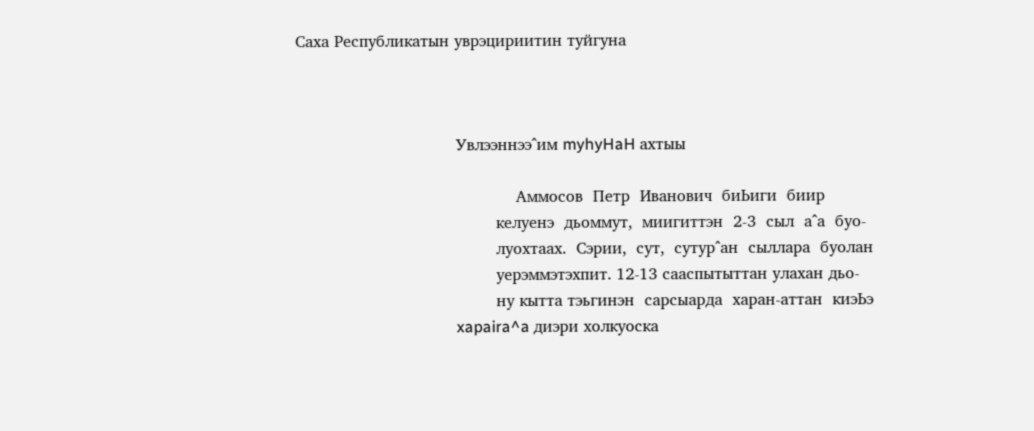Саха Республикатын уврэцириитин туйгуна



                                Увлээннээ^им myhyHaH ахтыы

                                            Аммосов  Петр  Иванович  биЬиги  биир
                                        келуенэ  дьоммут,  миигиттэн  2-3  сыл  а^а  буо-
                                        луохтаах.  Сэрии,  сут,  сутур^ан  сыллара  буолан
                                        уерэммэтэхпит. 12-13 сааспытыттан улахан дьо-
                                        ну кытта тэьгинэн  сарсыарда  харан-аттан  киэЬэ
                                        xapaira^a диэри холкуоска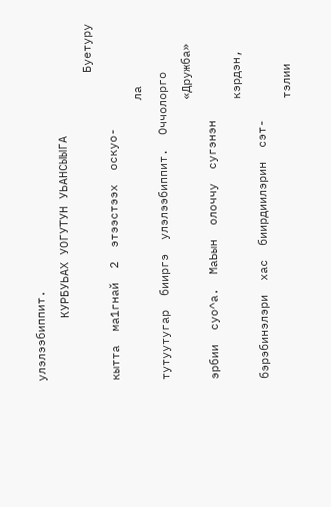улэлээбиппит.
         КУРБУЬАХ УОГУТУН УЬАНСЫЫГА
                                            Буетуру  кытта  ма1гнай  2  этээстээх  оскуо-
                                        ла  тутуутугар  бииргэ  улэлээбиппит.  Оччолорго
                                        «Дружба»  эрбии  суо^а.  МаЬын  олоччу  сугэнэн
                                        кэрдэн,  бэрэбинэлэри  хас  биирдиилэрин  сэт-
                                        тэлии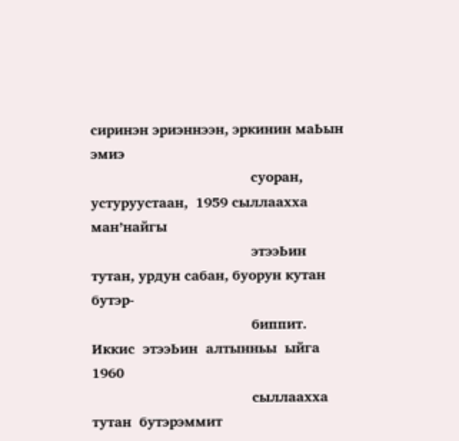сиринэн эриэннээн, эркинин маЬын эмиэ
                                        суоран, устуруустаан,  1959 сыллаахха ман’найгы
                                        этээЬин тутан, урдун сабан, буорун кутан бутэр-
                                        биппит.  Иккис  этээЬин  алтынньы  ыйга  1960
                                        сыллаахха  тутан  бутэрэммит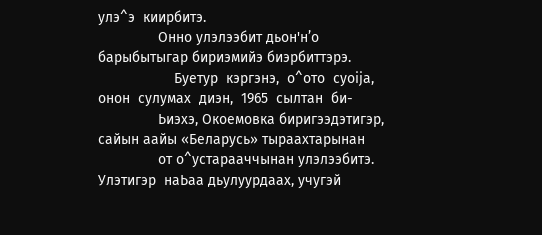улэ^э  киирбитэ.
               Онно улэлээбит дьон'н’о барыбытыгар бириэмийэ биэрбиттэрэ.
                   Буетур  кэргэнэ,  о^ото  cyoija,  онон  сулумах  диэн,  1965  сылтан  би-
               Ьиэхэ, Окоемовка биригээдэтигэр, сайын аайы «Беларусь» тыраахтарынан
               от о^устарааччынан улэлээбитэ. Улэтигэр  наЬаа дьулуурдаах, учугэй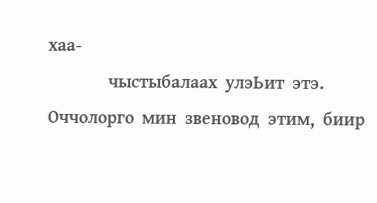хаа-
               чыстыбалаах  улэЬит  этэ.  Оччолорго  мин  звеновод  этим,  биир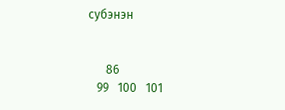субэнэн


      86
   99   100   101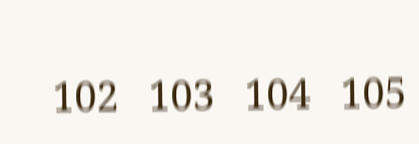102   103   104   105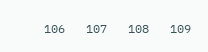106   107   108   109